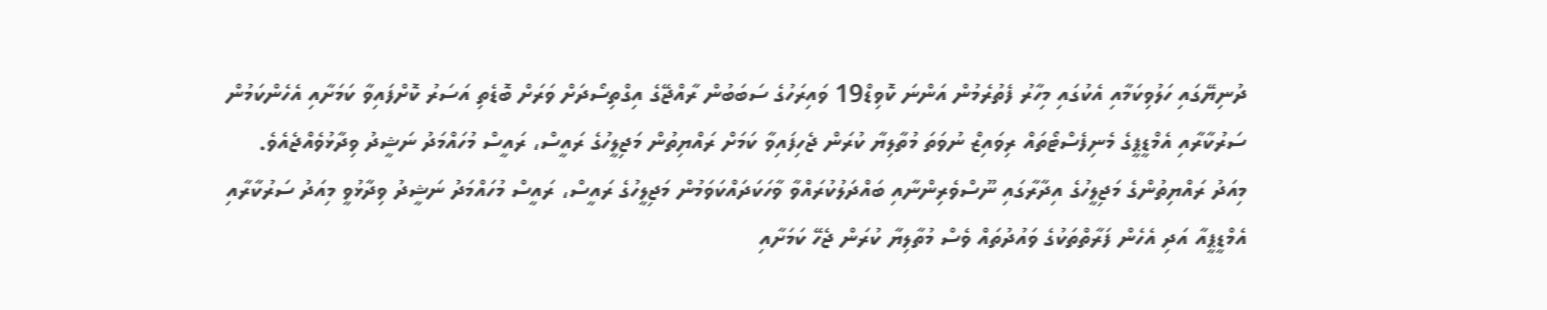ދުނިޔޭގައި ހަލުވިކަމާއި އެކުގައި މިހާރު ފެތުރެމުން އަންނަ ކޮވިޑް19 ވައިރަހުގެ ސަބަބުން ރާއްޖޭގެ އިގްތިސޯދަށް ވަރަށް ބޮޑެތި އަސަރު ކޮށްފައިވާ ކަމަށާއި އެހެންކަމުން ސަރުކާރާއި އެމްޑީޕީގެ މެނިފެސްޓޯތައް ރިވައިޒް ނުވަތަ މުތާލިޔާ ކުރަން ޖެހިފައިވާ ކަމަށް ރައްޔިތުން މަޖިލީހުގެ ރައީސް، ރައީސް މުހައްމަދު ނަޝީދު ވިދާޅުވެއްޖެއެވެ.
މިއަދު ރައްޔިތުންގެ މަޖިލީހުގެ އިދާރާގައި ނޫސްވެރިންނާއި ބައްދަލުކުރައްވާ ވާހަކަދައްކަވަމުން މަޖިލީހުގެ ރައީސް، ރައީސް މުހައްމަދު ނަޝީދު ވިދާޅުވީ މިއަދު ސަރުކާރާއި އެމްޑީޕީއާ އަދި އެހެން ފަރާތްތަކުގެ ވައުދުތައް ވެސް މުތާލިޔާ ކުރަން ޖެހޭ ކަމަށާއި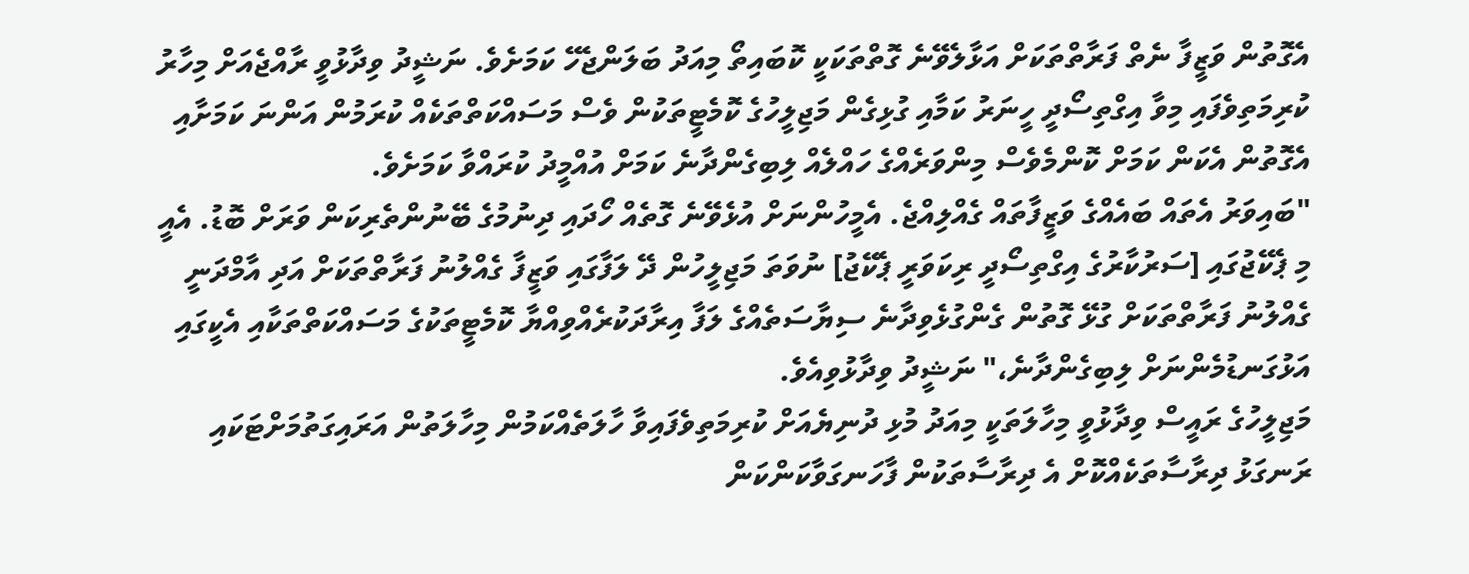އެގޮތުން ވަޒީފާ ނެތް ފަރާތްތަކަށް އަޅާލެވޭނެ ގޮތްތަކަކީ ކޮބައިތޯ މިއަދު ބަލަންޖެހޭ ކަމަށެވެ. ނަޝީދު ވިދާޅުވީ ރާއްޖެއަށް މިހާރު ކުރިމަތިވެފައި މިވާ އިގްތިސޯދީ ހީނަރު ކަމާއި ގުޅިގެން މަޖިލީހުގެ ކޮމެޓީތަކުން ވެސް މަސައްކަތްތަކެއް ކުރަމުން އަންނަ ކަމަށާއި އެގޮތުން އެކަން ކަމަށް ކޮންމެވެސް މިންވަރެއްގެ ހައްލެއް ލިބިގެންދާނެ ކަމަށް އުއްމީދު ކުރައްވާ ކަމަށެވެ.
"ބައިވަރު އެތައް ބައެއްގެ ވަޒީފާތައް ގެއްލިއްޖެ. އެމީހުންނަށް އުޅެވޭނެ ގޮތެއް ހޯދައި ދިނުމުގެ ބޭނުންތެރިކަން ވަރަށް ބޮޑު. އެއީ މި ޕެކޭޖުގައި [ސަރުކާރުގެ އިގްތިސޯދީ ރިކަވަރީ ޕެކޭޖު] ނުވަތަ މަޖިލީހުން ދޭ ލަފާގައި ވަޒީފާ ގެއްލުނު ފަރާތްތަކަށް އަދި އާމްދަނީ ގެއްލުނު ފަރާތްތަކަށް ގުޅޭ ގޮތުން ގެންގުޅެވިދާނެ ސިޔާސަތެއްގެ ލަފާ އިރާދަކުރެއްވިއްޔާ ކޮމެޓީތަކުގެ މަސައްކަތްތަކާއި އެކީގައި އަޅުގަނޑުމެންނަށް ލިބިގެންދާނެ،" ނަޝީދު ވިދާޅުވިއެވެ.
މަޖިލީހުގެ ރައީސް ވިދާޅުވީ މިހާލަތަކީ މިއަދު މުޅި ދުނިޔެއަށް ކުރިމަތިވެފައިވާ ހާލަތެއްކަމުން މިހާލަތުން އަރައިގަތުމަށްޓަކައި ރަނގަޅު ދިރާސާތަކެއްކޮށް އެ ދިރާސާތަކުން ފާހަނގަވާކަންކަން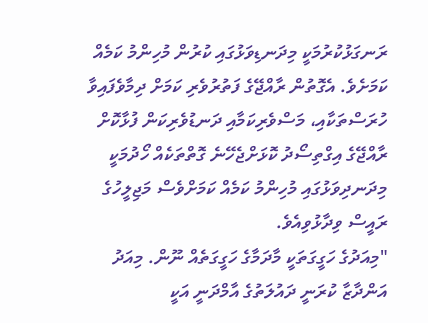ރަނގަޅުކުރުމަކީ މިދަނޑިވަޅުގައި ކުރުން މުހިންމު ކަމެއް ކަމަށެވެ. އެގޮތުން ރާއްޖޭގެ ފަތުރުވެރި ކަމަށް ދިމާވެފައިވާ ހުރަސްތަކާއި، މަސްވެރިކަމާއި ދަނޑުވެރިކަން ފުޅާކޮށް ރާއްޖޭގެ އިގްތިސޯދު ކޮޅަށްޖެހޭނެ ގޮތްތަކެއް ހޯދުމަކީ މިދަނދިވަޅުގައި މުހިންމު ކަމެއް ކަމަށްވެސް މަޖިލީހުގެ ރައީސް ވިދާޅުވިއެވެ.
"މިއަދުގެ ހަގީގަތަކީ މާދަމާގެ ހަގީގަތެއް ނޫން. މިއަދު އަންދާޒާ ކުރަނީ ދައުލަތުގެ އާމްދަނީ އަކީ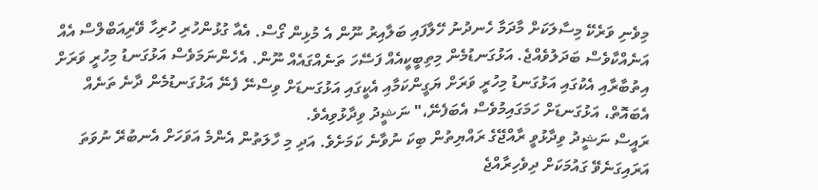މިވެނި ވަރެކޭ މިސާލަކަށް މާދަމާ ހެނދުނު ހޭލާފައި ބަލާއިރު ނޫން އެ މުޅިން ގޯސް. އެއާ ގުޅުންހުރި ހުރިހާ ވޭރިއަބްލްސް އެއް އަނެއްކާވެސް ބަދަލުވެއްޖެ. އަޅުގަނޑުމެން މިތިބީކީއެއް ފަސޭހަ ތަނެއްގައެއް ނޫން. އެހެންނަމަވެސް އަޅުގަނޑު މިހުރީ ވަރަށް އިތުބާރާއި އެކުގައި އަޅުގަނޑު މިހުރީ ވަރަށް ޔަގީންކަމާއި އެކީގައި އަޅުގަނޑަށް ވިސްނޭ ފެނޭ އަޅުގަނޑުމެން ދާނެ ތަނެއް އެބައޮތް، އަޅުގަނޑަށް ހަމަގައިމުވެސް އެބަފެނޭ،" ނަޝީދު ވިދާޅުވިއެވެ.
ރައީސް ނަޝީދު ވިދާޅުވީ ރާއްޖޭގެ ރައްޔިތުން ބިކަ ނުވާނެ ކަމަށެވެ. އަދި މި ހާލަތުން އެންމެ އަވަހަށް އެނބުރޭ ނުވަތަ އަރައިގަނެވޭ ގައުމަކަށް ދިވެހިރާއްޖެ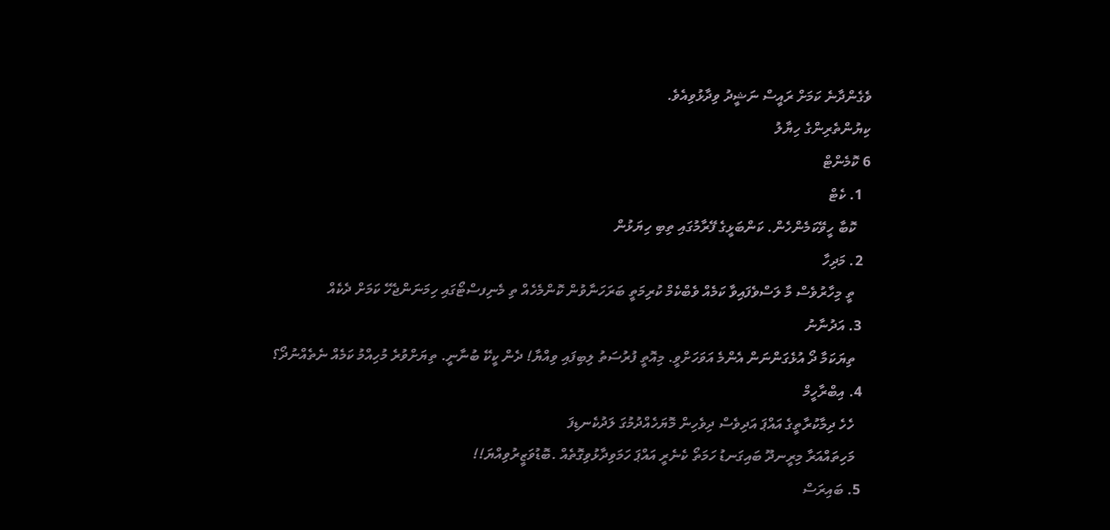ވެގެންދާނެ ކަމަށް ރައީސް ނަޝީދު ވިދާޅުވިއެވެ.
ކިޔުންތެރިންގެ ހިޔާލު
6 ކޮމެންޓް
  1. ކެޓް
    ކޮބާ ހީވޭކަމެންހެން. ކަންބަޅީގެ ފޭރާމުގައި ތިބި ހިޔަޅުން
  2. މަދިހާ
    ތީ މިހާރުވެސް މާ ލަސްވެފައިވާ ކަމެއް ވެބްކެމް ކުރިމަތީ ބަރަހަނާވުން ކޮންމެހެއް ތި މެނިފސްޓޯގައި ހިމަނަންޖެހޭ ކަމަށް ދެކެއް
  3. އަދުނާނު
    ތިޔަކަމާ ދޯ އުޅެގަންނަން އެންމެ އަވަހަށްވީ. މިއޮތީ ފުރުސަތު ލިބިފައި ވިއްޔާ! ދެން ކީކޭ ބުނާނީ. ތިޔަށްވުރެ މުހިއްމު ކަމެއް ނެތެއްނުދޯ؟
  4. އިބްރާހީމް
    ހެހެ ދިމާކުރާތީގެ އައްޕަ އަދިވެސް ދިވެހިން މޮޔަހެއްދުމުގަ ލަދުކެނޑިފަ
    މަހިތައްއަރާ މިރީނދޫ ބައިގަނޑު ހަމަތޯ ކެނެރީ އައްޕަ ހަމަވިދާޅުވިގޮތެއް .ބޮޑުވަޒީރުވިއްޔަ!!
  5. ބައިރަސް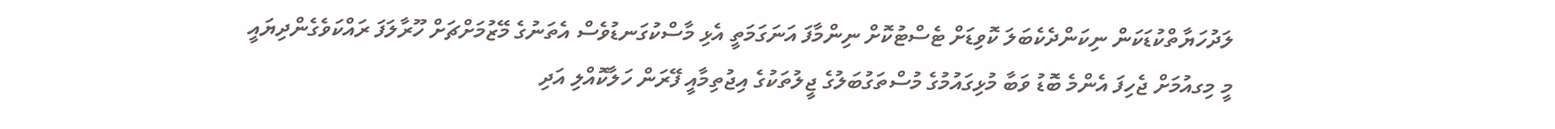ލަދުހަޔާތްކުޑަކަން ނިކަންދެކެބަލަ ކޮވިޑަށް ޓެސްޓުކޮށް ނިންމާފަ އަނަގަމަތީ އެޅި މާސްކުގަނޑުވެސް އެތަނުގެ މޭޒުމަށްޗަށް ހޫރާލަފަ ރައްކަވެގެންދިޔައީ މީ މިގއުމަށް ޖެހިފަ އެންމެ ބޮޑު ވަބާ މުޅިގައުމުގެ މުސްތަގުބަލުގެ ޖީލުތަކުގެ އިޖުތިމާއީ ފޭރަން ހަލާކޮއްލި އަދި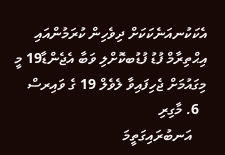އެކަކުނއަނެކަކަށް ދިވެހިން ކުރަމުންއައި އިޙްތިރާމް ފުޑު ފުޑުބކޮށްލި ވަބާ އެޖެންޑާ19 މީ މިގައުމަށް ޖެހިފައިވާ ލެވެލް 19 ގެ ވައިރސް
  6. މާގިރި
    އަނބުރައިގަތީމަ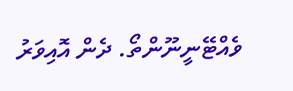ވެއްޓޭނީނޫންތޯ. ދެން އޮއިވަރު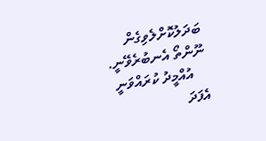ބަދަލުކޮށްލެވިގެން ނޫންތޯ އެނބުރެވޭނީ.
    އުއްމީދު ކުރައްވަނީ އެފަދަ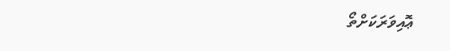ޢޮއިވަރަކަށްތޯ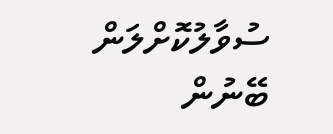ސުވާލުކޮށްލަން ބޭނުން